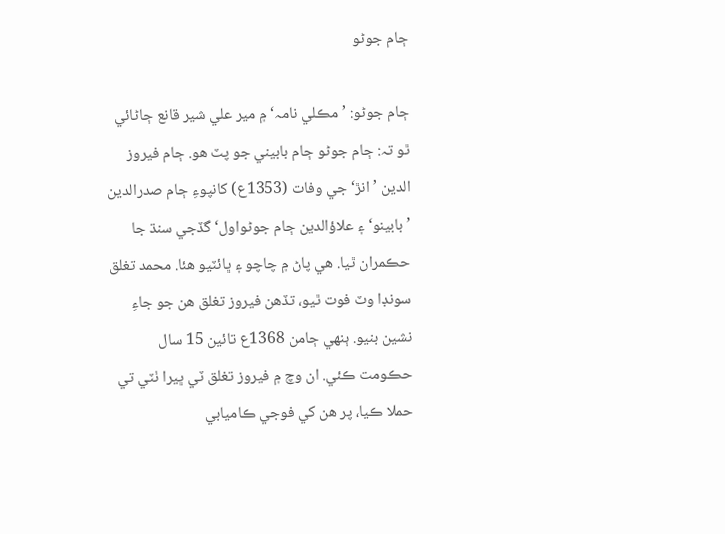ڄام جوڻو

ڄام جوڻو: ’مڪلي نامہ‘ ۾ مير علي شير قانع ڄاڻائي ٿو تہ: ڄام جوڻو ڄام بابيني جو پٽ هو. ڄام فيروز الدين ’انڙ‘ جي وفات (1353ع) کانپوءِ ڄام صدرالدين ’بابينو‘ ۽ علاؤالدين ڄام جوڻواول‘ گڏجي سنڌ جا حڪمران ٿيا. هي پاڻ ۾ چاچو ۽ ڀائٽيو هئا. محمد تغلق سونڊا وٽ فوت ٿيو، تڏهن فيروز تغلق هن جو جاءِ نشين بنيو. ٻنهي ڄامن 1368ع تائين 15 سال حڪومت ڪئي. ان وچ ۾ فيروز تغلق ٽي ڀيرا ٺٽي تي حملا ڪيا، پر هن کي فوجي ڪاميابي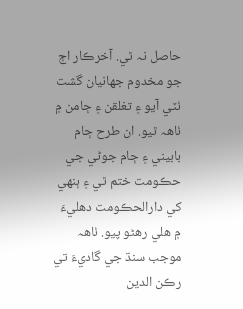حاصل نہ ٿي. آخرڪار اڄ جو مخدوم جھانيان گشت ٺٽي آيو ۽ تغلقن ۽ ڄامن ۾ ٺاھہ ٿيو. ان طرح ڄام بابيني ۽ ڄام جوڻي جي حڪومت ختم ٿي ۽ ٻنهي کي دارالحڪومت دهليءَ ۾ هلي رهڻو پيو. ٺاھہ موجب سنڌ جي گاديءَ تي رڪن الدين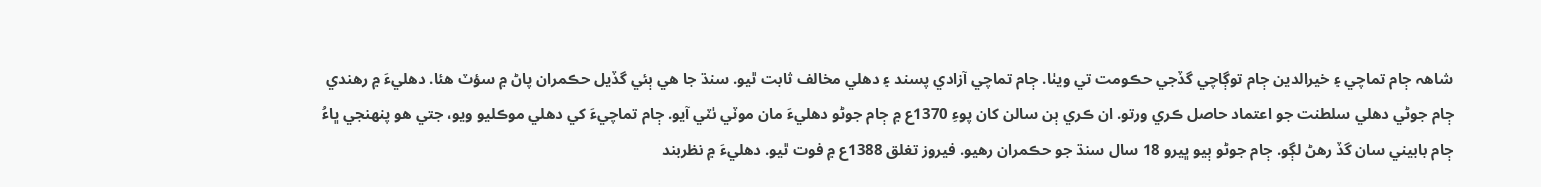شاھہ ڄام تماچي ۽ خيرالدين ڄام توڳاچي گڏجي حڪومت تي ويٺا. ڄام تماچي آزادي پسند ۽ دهلي مخالف ثابت ٿيو. سنڌ جا هي ٻئي گڏيل حڪمران پاڻ ۾ سؤٽ هئا. دهليءَ ۾ رهندي ڄام جوڻي دهلي سلطنت جو اعتماد حاصل ڪري ورتو. ان ڪري ٻن سالن کان پوءِ 1370ع ۾ ڄام جوڻو دهليءَ مان موٽي ٺٽي آيو. ڄام تماچيءَ کي دهلي موڪليو ويو، جتي هو پنھنجي ڀاءُ ڄام بابيني سان گڏ رهڻ لڳو. ڄام جوڻو ٻيو ڀيرو 18 سال سنڌ جو حڪمران رهيو. فيروز تغلق 1388ع ۾ فوت ٿيو. دهليءَ ۾ نظربند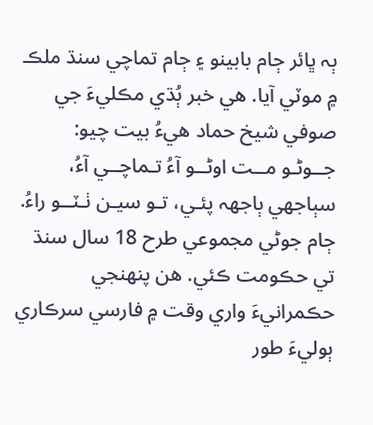ٻہ ڀائر ڄام بابينو ۽ ڄام تماچي سنڌ ملڪ ۾ موٽي آيا. هي خبر ٻُڌي مڪليءَ جي صوفي شيخ حماد هيءُ بيت چيو:
جــوڻـو مــت اوڻــو آءُ تـماچــي آءُ،
سٻاجهي ٻاجهہ پئـي، تـو سيـن ٺـٽــو راءُ.
ڄام جوڻي مجموعي طرح 18 سال سنڌ تي حڪومت ڪئي. هن پنھنجي حڪمرانيءَ واري وقت ۾ فارسي سرڪاري ٻوليءَ طور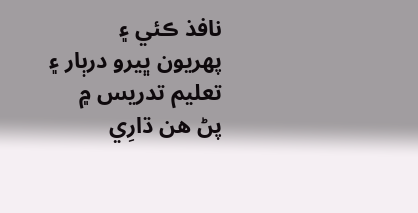نافذ ڪئي ۽ پهريون ڀيرو درٻار ۽ تعليم تدريس ۾ پڻ هن ڌارِي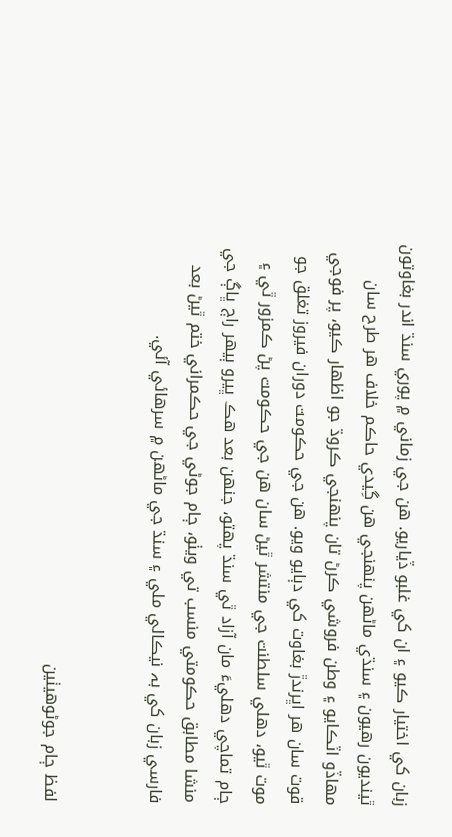زبان کي اختيار ڪيو ۽ ان کي غلبو ڏياريو. هن جي زماني ۾ پوري سنڌ اندر بغاوتون ٿينديون رهيون ۽ سنڌي ماڻهن پنھنجي هن گِيدي حاڪم خلاف هر طرح سان مهاڏو اٽڪايو ۽ وطن فروشي ڪرڻ تان پنھنجي ڪروڌ جو اظهار ڪيو، پر فوجي قوت سان هر اڀرندڙ بغاوت کي دٻايو ويو. هن جي حڪومت دوران فيروز تغلق جو موت ٿيو، دهلي سلطنت جي منتشر ٿيڻ سان هن جي حڪومت پڻ ڪمزور ٿي ۽ ڄام تماچي دهليءَ مان آزاد ٿي سنڌ پهتو، جنهن بعد هڪ ڀيرو ٻيهر راڄ ڀاڳ جي منشا مطابق حڪومتي منسب تي ويٺو، ڄام جوڻي جي حڪمراني ختم ٿيڻ بعد فارسي زبان کي بہ نيڪالي ملي ۽ سنڌ جي ماڻهن ۾ سرهائي آئي.


لفظ ڄام جوڻوھيٺين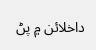داخلائن ۾ پڻ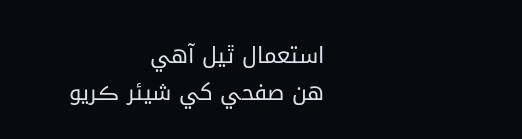استعمال ٿيل آھي
هن صفحي کي شيئر ڪريو